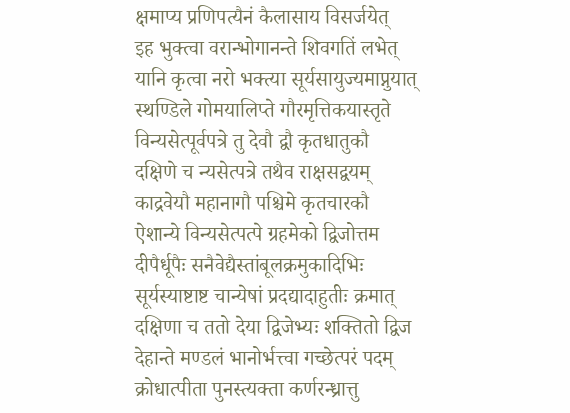क्षमाप्य प्रणिपत्यैनं कैलासाय विसर्जयेत्
इह भुक्त्वा वरान्भोगानन्ते शिवगतिं लभेत्
यानि कृत्वा नरो भक्त्या सूर्यसायुज्यमाप्नुयात्
स्थण्डिले गोमयालिप्ते गौरमृत्तिकयास्तृते
विन्यसेत्पूर्वपत्रे तु देवौ द्वौ कृतधातुकौ
दक्षिणे च न्यसेत्पत्रे तथैव राक्षसद्वयम्
काद्रवेयौ महानागौ पश्चिमे कृतचारकौ
ऐशान्ये विन्यसेत्पत्पे ग्रहमेको द्विजोत्तम
दीपैर्धूपैः सनैवेद्यैस्तांबूलक्रमुकादिभिः
सूर्यस्याष्टाष्ट चान्येषां प्रदद्यादाहुतीः क्रमात्
दक्षिणा च ततो देया द्विजेभ्यः शक्तितो द्विज
देहान्ते मण्डलं भानोर्भत्त्वा गच्छेत्परं पदम्
क्रोधात्पीता पुनस्त्यक्ता कर्णरन्ध्रात्तु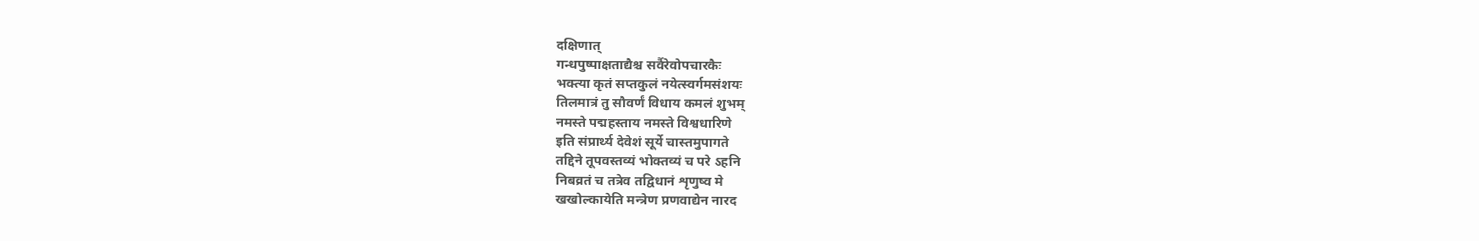दक्षिणात्
गन्धपुष्पाक्षताद्यैश्च सर्वैरेवोपचारकैः
भक्त्या कृतं सप्तकुलं नयेत्स्वर्गमसंशयः
तिलमात्रं तु सौवर्णं विधाय कमलं शुभम्
नमस्ते पद्महस्ताय नमस्ते विश्वधारिणे
इति संप्रार्थ्य देवेशं सूर्ये चास्तमुपागते
तद्दिने तूपवस्तव्यं भोक्तव्यं च परे ऽहनि
निबव्रतं च तत्रेव तद्विधानं शृणुष्व मे
खखोल्कायेति मन्त्रेण प्रणवाद्येन नारद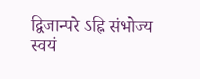द्विजान्परे ऽह्नि संभोज्य स्वयं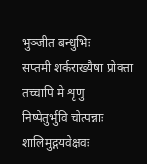भुञ्जीत बन्धुभिः
सप्तमी शर्कराख्यैषा प्रोक्ता तच्चापि मे शृणु
निष्पेतुर्भुवि चोत्पन्नाः शालिमुद्गयवेक्षवः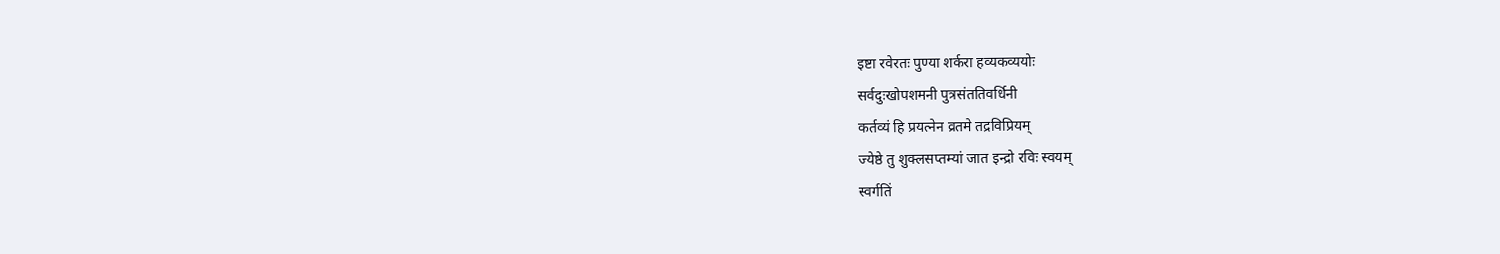इष्टा रवेरतः पुण्या शर्करा हव्यकव्ययोः
सर्वदुःखोपशमनी पुत्रसंततिवर्धिनी
कर्तव्यं हि प्रयत्नेन व्रतमे तद्रविप्रियम्
ज्येष्ठे तु शुक्लसप्तम्यां जात इन्द्रो रविः स्वयम्
स्वर्गतिं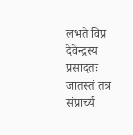लभते विप्र देवेन्द्रस्य प्रसादतः
जातस्तं तत्र संप्रार्च्य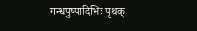गन्धपुष्पादिभिः पृथक्